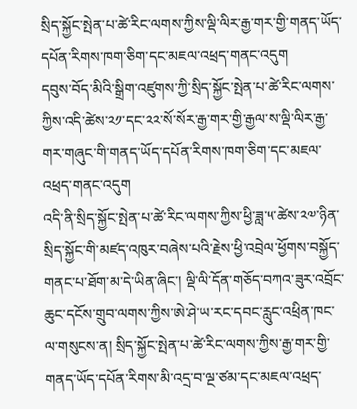སྲིད་སྐྱོང་སྤེན་པ་ཚེ་རིང་ལགས་ཀྱིས་ལྡི་ལིར་རྒྱ་གར་གྱི་གནད་ཡོད་དཔོན་རིགས་ཁག་ཅིག་དང་མཇལ་འཕྲད་གནང་འདུག
དབུས་བོད་མིའི་སྒྲིག་འཛུགས་ཀྱི་སྲིད་སྐྱོང་སྤེན་པ་ཚེ་རིང་ལགས་ཀྱིས་འདི་ཚེས་༢༡་དང་༢༢་སོ་སོར་རྒྱ་གར་གྱི་རྒྱལ་ས་ལྡི་ལིར་རྒྱ་གར་གཞུང་གི་གནད་ཡོད་དཔོན་རིགས་ཁག་ཅིག་དང་མཇལ་འཕྲད་གནང་འདུག
འདི་ནི་སྲིད་སྐྱོང་སྤེན་པ་ཚེ་རིང་ལགས་ཀྱིས་ཕྱི་ཟླ་༥་ཚེས་༢༧་ཉིན་སྲིད་སྐྱོང་གི་མཛད་འཁུར་བཞེས་པའི་རྗེས་ཕྱི་འབྲེལ་ཕྱོགས་བསྐྱོད་གནང་པ་ཐོག་མ་དེ་ཡིན་ཞིང་། ལྡི་ལི་དོན་གཅོད་བཀའ་ཟུར་འབྲོང་ཆུང་དངོས་གྲུབ་ལགས་ཀྱིས་ཨེ་ཤེ་ཡ་རང་དབང་རླུང་འཕྲིན་ཁང་ལ་གསུངས་ན། སྲིད་སྐྱོང་སྤེན་པ་ཚེ་རིང་ལགས་ཀྱིས་རྒྱ་གར་གྱི་གནད་ཡོད་དཔོན་རིགས་མི་འདྲ་བ་ལྔ་ཙམ་དང་མཇལ་འཕྲད་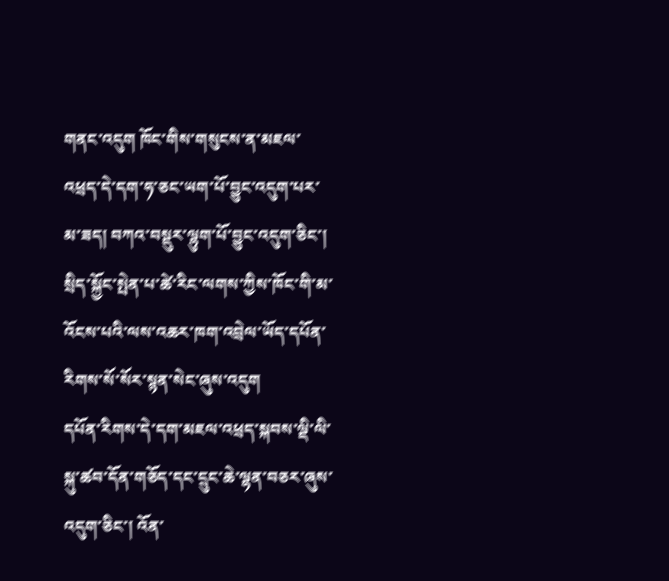གནང་འདུག ཁོང་གིས་གསུངས་ན་མཇལ་འཕྲད་དེ་དག་ཧ་ཅང་ཡག་པོ་བྱུང་འདུག་པར་མ་ཟད། བཀའ་བསྡུར་ལྷུག་པོ་བྱུང་འདུག་ཅིང་། སྲིད་སྐྱོང་སྤེན་པ་ཚེ་རིང་ལགས་ཀྱིས་ཁོང་གི་མ་འོངས་པའི་ལས་འཆར་ཁག་འབྲེལ་ཡོད་དཔོན་རིགས་སོ་སོར་སྙན་སེང་ཞུས་འདུག
དཔོན་རིགས་དེ་དག་མཇལ་འཕྲད་སྐབས་ལྡི་ལི་སྐུ་ཚབ་དོན་གཅོད་དང་དྲུང་ཆེ་ལྷན་བཅར་ཞུས་འདུག་ཅིང་། འོན་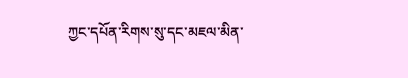ཀྱང་དཔོན་རིགས་སུ་དང་མཇལ་མིན་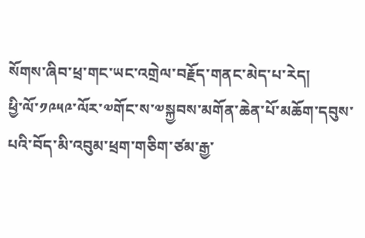སོགས་ཞིབ་ཕྲ་གང་ཡང་འགྲེལ་བརྗོད་གནང་མེད་པ་རེད།
ཕྱི་ལོ་༡༩༥༩་ལོར་༧གོང་ས་༧སྐྱབས་མགོན་ཆེན་པོ་མཆོག་དབུས་པའི་བོད་མི་འབུམ་ཕྲག་གཅིག་ཙམ་རྒྱ་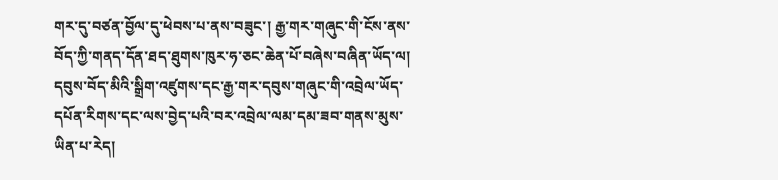གར་དུ་བཙན་བྱོལ་དུ་ཕེབས་པ་ནས་བཟུང་། རྒྱ་གར་གཞུང་གི་ངོས་ནས་བོད་ཀྱི་གནད་དོན་ཐད་ཐུགས་ཁུར་ཧ་ཅང་ཆེན་པོ་བཞེས་བཞིན་ཡོད་ལ། དབུས་བོད་མིའི་སྒྲིག་འཛུགས་དང་རྒྱ་གར་དབུས་གཞུང་གི་འབྲེལ་ཡོད་དཔོན་རིགས་དང་ལས་བྱེད་པའི་བར་འབྲེལ་ལམ་དམ་ཟབ་གནས་མུས་ཡིན་པ་རེད།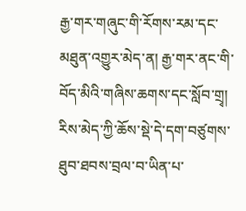རྒྱ་གར་གཞུང་གི་རོགས་རམ་དང་མཐུན་འགྱུར་མེད་ན། རྒྱ་གར་ནང་གི་བོད་མིའི་གཞིས་ཆགས་དང་སློབ་གྲྭ། རིས་མེད་ཀྱི་ཆོས་སྡེ་དེ་དག་བཙུགས་ཐུབ་ཐབས་བྲལ་བ་ཡིན་པ་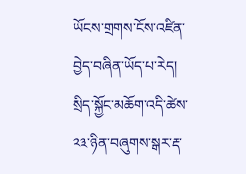ཡོངས་གྲགས་ངོས་འཛིན་བྱེད་བཞིན་ཡོད་པ་རེད།
སྲིད་སྐྱོང་མཆོག་འདི་ཚེས་༢༣་ཉིན་བཞུགས་སྒར་རྡ་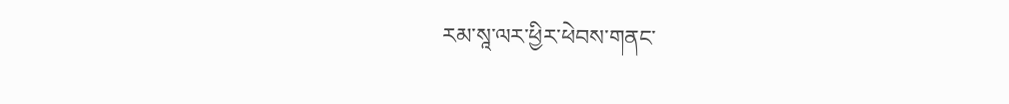རམ་སཱ་ལར་ཕྱིར་ཕེབས་གནང་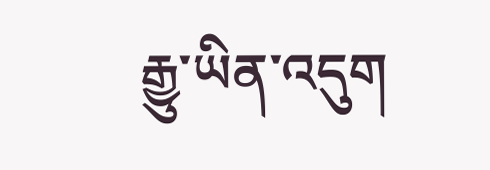རྒྱུ་ཡིན་འདུག